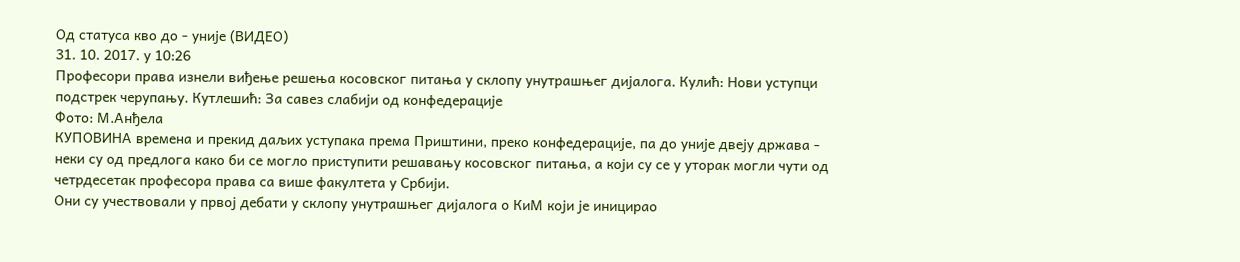Од статуса кво до - уније (ВИДЕО)
31. 10. 2017. у 10:26
Професори права изнели виђење решења косовског питања у склопу унутрашњег дијалога. Кулић: Нови уступци подстрек черупању. Кутлешић: За савез слабији од конфедерације
Фото: М.Анђела
КУПОВИНА времена и прекид даљих уступака према Приштини, преко конфедерације, па до уније двеју држава - неки су од предлога како би се могло приступити решавању косовског питања, а који су се у уторак могли чути од четрдесетак професора права са више факултета у Србији.
Они су учествовали у првој дебати у склопу унутрашњег дијалога о КиМ који је иницирао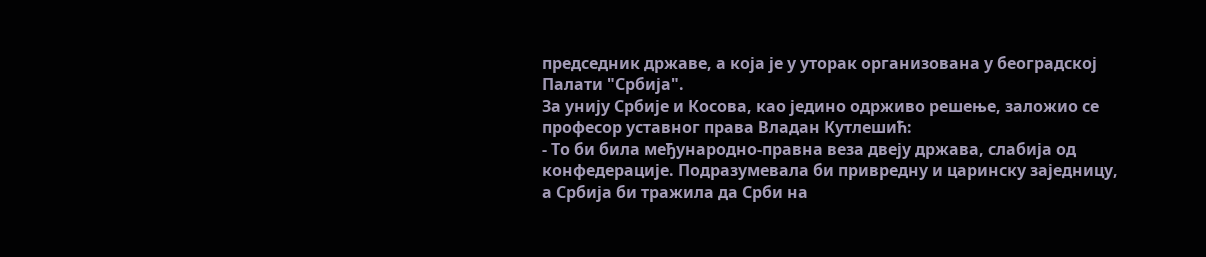председник државе, а која је у уторак организована у београдској Палати "Србија".
За унију Србије и Косова, као једино одрживо решење, заложио се професор уставног права Владан Кутлешић:
- То би била међународно-правна веза двеју држава, слабија од конфедерације. Подразумевала би привредну и царинску заједницу, а Србија би тражила да Срби на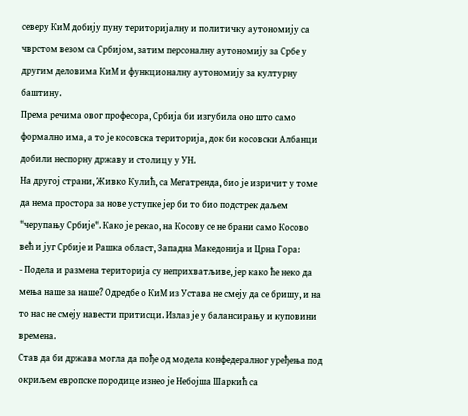северу КиМ добију пуну територијалну и политичку аутономију са чврстом везом са Србијом, затим персоналну аутономију за Србе у другим деловима КиМ и функционалну аутономију за културну баштину.
Према речима овог професора, Србија би изгубила оно што само формално има, а то је косовска територија, док би косовски Албанци добили неспорну државу и столицу у УН.
На другој страни, Живко Кулић, са Мегатренда, био је изричит у томе да нема простора за нове уступке јер би то био подстрек даљем "черупању Србије". Како је рекао, на Косову се не брани само Косово већ и југ Србије и Рашка област, Западна Македонија и Црна Гора:
- Подела и размена територија су неприхватљиве, јер како ће неко да мења наше за наше? Одредбе о КиМ из Устава не смеју да се бришу, и на то нас не смеју навести притисци. Излаз је у балансирању и куповини времена.
Став да би држава могла да пође од модела конфедералног уређења под окриљем европске породице изнео је Небојша Шаркић са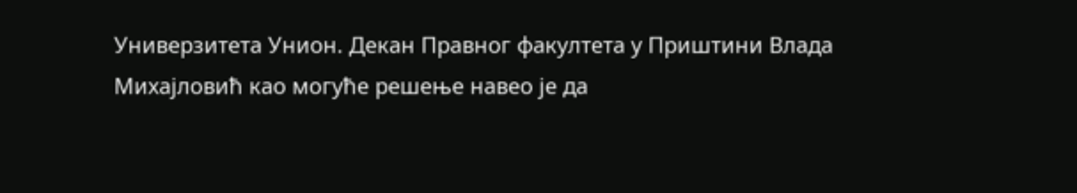Универзитета Унион. Декан Правног факултета у Приштини Влада Михајловић као могуће решење навео је да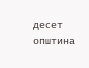десет општина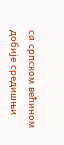са српском већином добије средишњи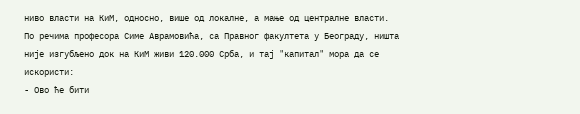ниво власти на КиМ, односно, више од локалне, а мање од централне власти.
По речима професора Симе Аврамовића, са Правног факултета у Београду, ништа није изгубљено док на КиМ живи 120.000 Срба, и тај "капитал" мора да се искористи:
- Ово ће бити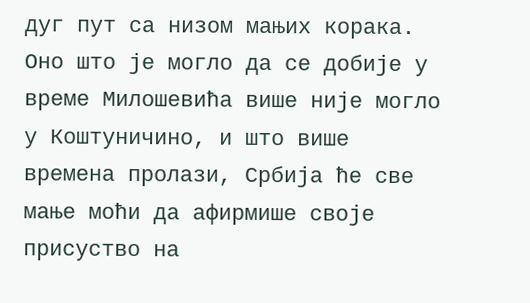дуг пут са низом мањих корака. Оно што је могло да се добије у време Милошевића више није могло у Коштуничино, и што више времена пролази, Србија ће све мање моћи да афирмише своје присуство на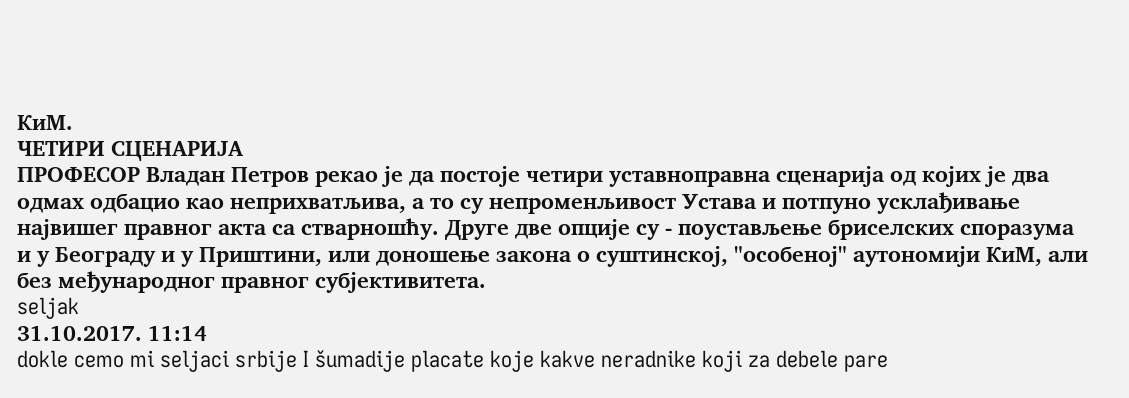КиМ.
ЧЕТИРИ СЦЕНАРИЈА
ПРОФЕСОР Владан Петров рекао је да постоје четири уставноправна сценарија од којих је два одмах одбацио као неприхватљива, а то су непроменљивост Устава и потпуно усклађивање највишег правног акта са стварношћу. Друге две опције су - поустављење бриселских споразума и у Београду и у Приштини, или доношење закона о суштинској, "особеној" аутономији КиМ, али без међународног правног субјективитета.
seljak
31.10.2017. 11:14
dokle cemo mi seljaci srbije I šumadije placate koje kakve neradnike koji za debele pare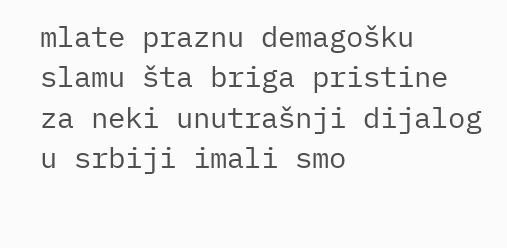mlate praznu demagošku slamu šta briga pristine za neki unutrašnji dijalog u srbiji imali smo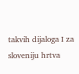takvih dijaloga I za sloveniju hrtva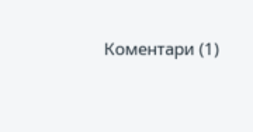Коментари (1)